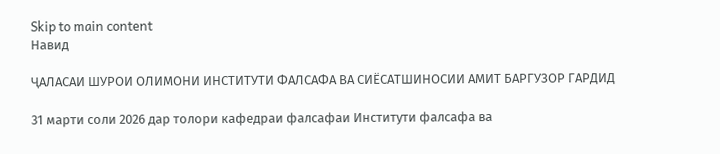Skip to main content
Навид

ҶАЛАСАИ ШУРОИ ОЛИМОНИ ИНСТИТУТИ ФАЛСАФА ВА СИЁСАТШИНОСИИ АМИТ БАРГУЗОР ГАРДИД

31 марти соли 2026 дар толори кафедраи фалсафаи Институти фалсафа ва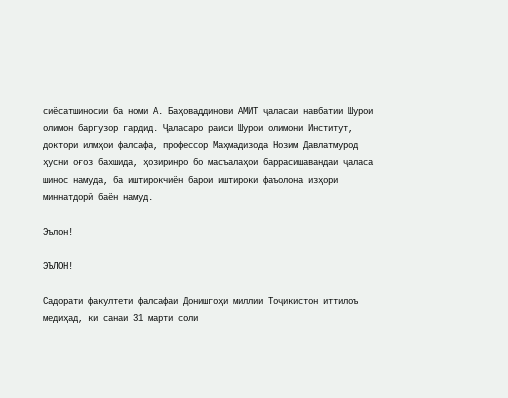сиёсатшиносии ба номи А. Баҳоваддинови АМИТ ҷаласаи навбатии Шурои олимон баргузор гардид. Ҷаласаро раиси Шурои олимони Институт, доктори илмҳои фалсафа, профессор Маҳмадизода Нозим Давлатмурод ҳусни оғоз бахшида, ҳозиринро бо масъалаҳои баррасишавандаи ҷаласа шинос намуда, ба иштирокчиён барои иштироки фаъолона изҳори миннатдорӣ баён намуд.

Эълон!

ЭЪЛОН!

Садорати факултети фалсафаи Донишгоҳи миллии Тоҷикистон иттилоъ медиҳад, ки санаи 31 марти соли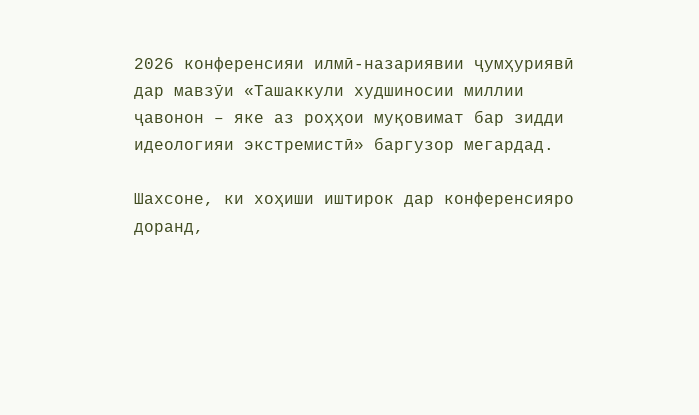2026 конференсияи илмӣ-назариявии ҷумҳуриявӣ дар мавзӯи «Ташаккули худшиносии миллии ҷавонон – яке аз роҳҳои муқовимат бар зидди идеологияи экстремистӣ» баргузор мегардад.

Шахсоне, ки хоҳиши иштирок дар конференсияро доранд,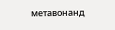метавонанд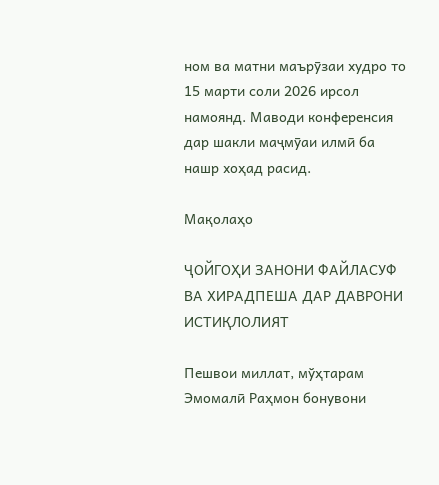ном ва матни маърӯзаи худро то 15 марти соли 2026 ирсол намоянд. Маводи конференсия дар шакли маҷмӯаи илмӣ ба нашр хоҳад расид.

Мақолаҳо

ҶОЙГОҲИ ЗАНОНИ ФАЙЛАСУФ ВА ХИРАДПЕША ДАР ДАВРОНИ ИСТИҚЛОЛИЯТ

Пешвои миллат, мўҳтарам Эмомалӣ Раҳмон бонувони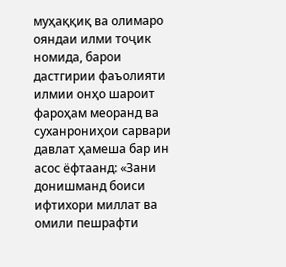муҳаққиқ ва олимаро ояндаи илми тоҷик номида, барои дастгирии фаъолияти илмии онҳо шароит фароҳам меоранд ва суханрониҳои сарвари давлат ҳамеша бар ин асос ёфтаанд: «Зани донишманд боиси ифтихори миллат ва омили пешрафти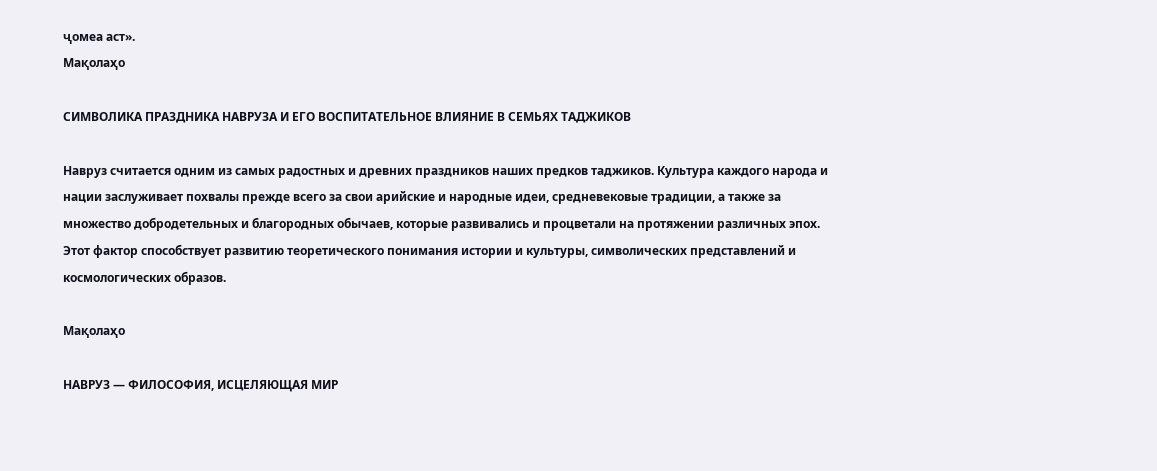ҷомеа аст».
Мақолаҳо

СИМВОЛИКА ПРАЗДНИКА НАВРУЗА И ЕГО ВОСПИТАТЕЛЬНОЕ ВЛИЯНИЕ В СЕМЬЯХ ТАДЖИКОВ

Навруз считается одним из самых радостных и древних праздников наших предков таджиков. Культура каждого народа и нации заслуживает похвалы прежде всего за свои арийские и народные идеи, средневековые традиции, а также за множество добродетельных и благородных обычаев, которые развивались и процветали на протяжении различных эпох. Этот фактор способствует развитию теоретического понимания истории и культуры, символических представлений и космологических образов.

Мақолаҳо

НАВРУЗ — ФИЛОСОФИЯ, ИСЦЕЛЯЮЩАЯ МИР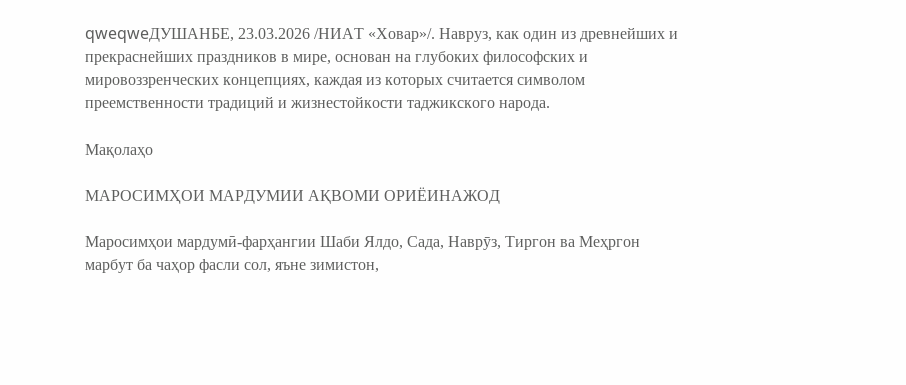qweqweДУШАНБЕ, 23.03.2026 /НИАТ «Ховар»/. Навруз, как один из древнейших и прекраснейших праздников в мире, основан на глубоких философских и мировоззренческих концепциях, каждая из которых считается символом преемственности традиций и жизнестойкости таджикского народа.

Мақолаҳо

МАРОСИМҲОИ МАРДУМИИ АҚВОМИ ОРИЁИНАЖОД

Маросимҳои мардумӣ-фарҳангии Шаби Ялдо, Сада, Наврӯз, Тиргон ва Меҳргон марбут ба чаҳор фасли сол, яъне зимистон,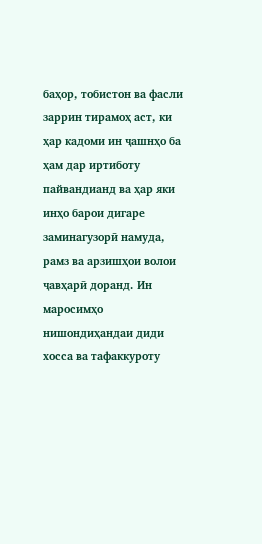баҳор, тобистон ва фасли заррин тирамоҳ аст, ки ҳар кадоми ин ҷашнҳо ба ҳам дар иртиботу пайвандианд ва ҳар яки инҳо барои дигаре заминагузорӣ намуда, рамз ва арзишҳои волои ҷавҳарӣ доранд. Ин маросимҳо нишондиҳандаи диди хосса ва тафаккуроту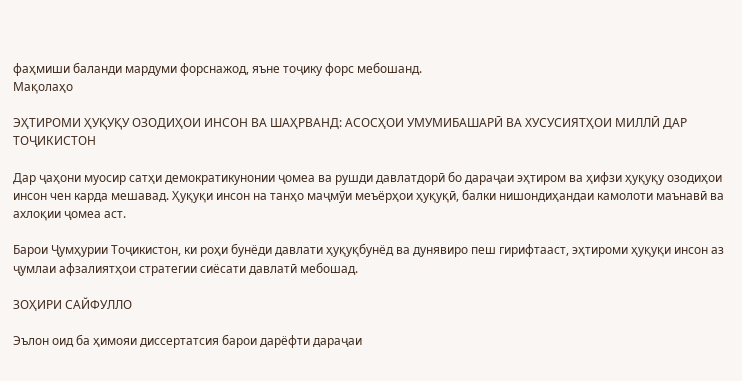фаҳмиши баланди мардуми форснажод, яъне тоҷику форс мебошанд.
Мақолаҳо

ЭҲТИРОМИ ҲУҚУҚУ ОЗОДИҲОИ ИНСОН ВА ШАҲРВАНД: АСОСҲОИ УМУМИБАШАРӢ ВА ХУСУСИЯТҲОИ МИЛЛӢ ДАР ТОҶИКИСТОН

Дар ҷаҳони муосир сатҳи демократикунонии ҷомеа ва рушди давлатдорӣ бо дараҷаи эҳтиром ва ҳифзи ҳуқуқу озодиҳои инсон чен карда мешавад. Ҳуқуқи инсон на танҳо маҷмӯи меъёрҳои ҳуқуқӣ, балки нишондиҳандаи камолоти маънавӣ ва ахлоқии ҷомеа аст.

Барои Ҷумҳурии Тоҷикистон, ки роҳи бунёди давлати ҳуқуқбунёд ва дунявиро пеш гирифтааст, эҳтироми ҳуқуқи инсон аз ҷумлаи афзалиятҳои стратегии сиёсати давлатӣ мебошад.

ЗОҲИРИ САЙФУЛЛО

Эълон оид ба ҳимояи диссертатсия барои дарёфти дараҷаи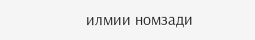илмии номзади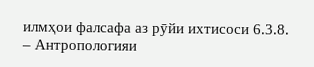илмҳои фалсафа аз рӯйи ихтисоси 6.3.8. – Антропологияи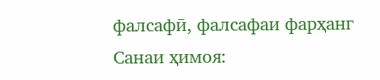фалсафӣ, фалсафаи фарҳанг
Санаи ҳимоя: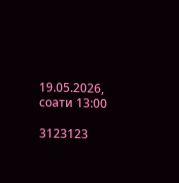19.05.2026, соати 13:00

3123123